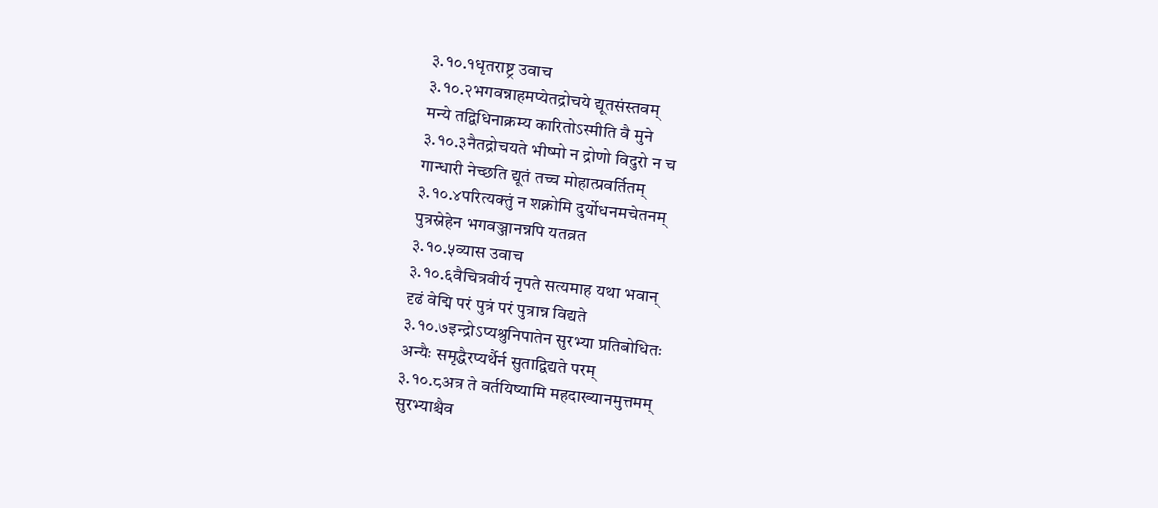३.१०.१धृतराष्ट्र उवाच
३.१०.२भगवन्नाहमप्येतद्रोचये द्यूतसंस्तवम्
मन्ये तद्विधिनाक्रम्य कारितोऽस्मीति वै मुने
३.१०.३नैतद्रोचयते भीष्मो न द्रोणो विदुरो न च
गान्धारी नेच्छति द्यूतं तच्च मोहात्प्रवर्तितम्
३.१०.४परित्यक्तुं न शक्नोमि दुर्योधनमचेतनम्
पुत्रस्नेहेन भगवञ्जानन्नपि यतव्रत
३.१०.५व्यास उवाच
३.१०.६वैचित्रवीर्य नृपते सत्यमाह यथा भवान्
दृढं वेद्मि परं पुत्रं परं पुत्रान्न विद्यते
३.१०.७इन्द्रोऽप्यश्रुनिपातेन सुरभ्या प्रतिबोधितः
अन्यैः समृद्धैरप्यर्थैर्न सुताद्विद्यते परम्
३.१०.८अत्र ते वर्तयिष्यामि महदाख्यानमुत्तमम्
सुरभ्याश्चैव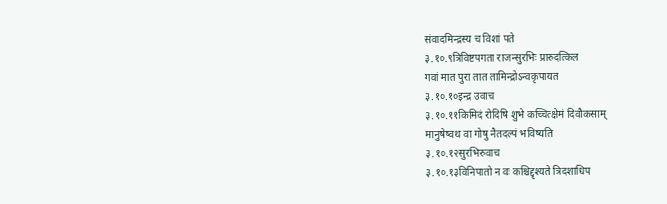संवादमिन्द्रस्य च विशां पते
३.१०.९त्रिविष्टपगता राजन्सुरभिः प्रारुदत्किल
गवां मात पुरा तात तामिन्द्रोऽन्वकृपायत
३.१०.१०इन्द्र उवाच
३.१०.११किमिदं रोदिषि शुभे कच्चित्क्षेमं दिवौकसाम्
मानुषेष्वथ वा गोषु नैतदल्पं भविष्यति
३.१०.१२सुरभिरुवाच
३.१०.१३विनिपातो न वः कश्चिद्दृश्यते त्रिदशाधिप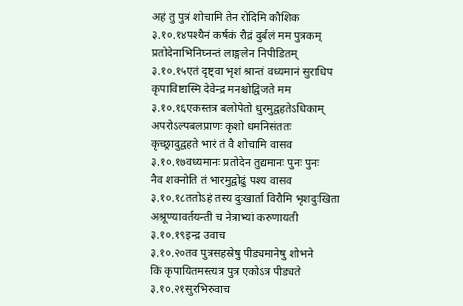अहं तु पुत्रं शोचामि तेन रोदिमि कौशिक
३.१०.१४पश्यैनं कर्षकं रौद्रं दुर्बलं मम पुत्रकम्
प्रतोदेनाभिनिघ्नन्तं लाङ्गलेन निपीडितम्
३.१०.१५एतं दृष्ट्वा भृशं श्रान्तं वध्यमानं सुराधिप
कृपाविष्टास्मि देवेन्द्र मनश्चोद्विजते मम
३.१०.१६एकस्तत्र बलोपेतो धुरमुद्वहतेऽधिकाम्
अपरोऽल्पबलप्राणः कृशो धमनिसंततः
कृच्छ्रादुद्वहते भारं तं वै शोचामि वासव
३.१०.१७वध्यमानः प्रतोदेन तुद्यमानः पुनः पुनः
नैव शक्नोति तं भारमुद्वोढुं पश्य वासव
३.१०.१८ततोऽहं तस्य दुःखार्ता विरौमि भृशदुःखिता
अश्रूण्यावर्तयन्ती च नेत्राभ्यां करुणायती
३.१०.१९इन्द्र उवाच
३.१०.२०तव पुत्रसहस्रेषु पीड्यमानेषु शोभने
किं कृपायितमस्त्यत्र पुत्र एकोऽत्र पीड्यते
३.१०.२१सुरभिरुवाच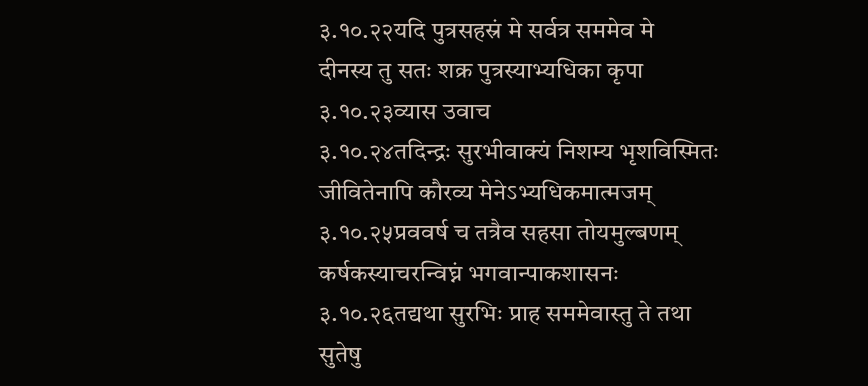३.१०.२२यदि पुत्रसहस्रं मे सर्वत्र सममेव मे
दीनस्य तु सतः शक्र पुत्रस्याभ्यधिका कृपा
३.१०.२३व्यास उवाच
३.१०.२४तदिन्द्रः सुरभीवाक्यं निशम्य भृशविस्मितः
जीवितेनापि कौरव्य मेनेऽभ्यधिकमात्मजम्
३.१०.२५प्रववर्ष च तत्रैव सहसा तोयमुल्बणम्
कर्षकस्याचरन्विघ्नं भगवान्पाकशासनः
३.१०.२६तद्यथा सुरभिः प्राह सममेवास्तु ते तथा
सुतेषु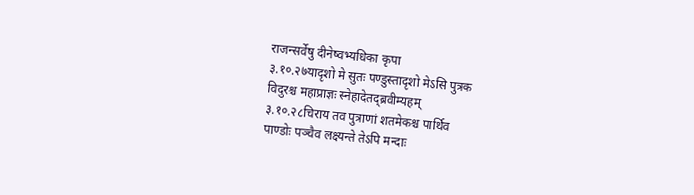राजन्सर्वेषु दीनेष्वभ्यधिका कृपा
३.१०.२७यादृशो मे सुतः पण्डुस्तादृशो मेऽसि पुत्रक
विदुरश्च महाप्राज्ञः स्नेहादेतद्ब्रवीम्यहम्
३.१०.२८चिराय तव पुत्राणां शतमेकश्च पार्थिव
पाण्डोः पञ्चैव लक्ष्यन्ते तेऽपि मन्दाः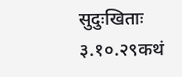सुदुःखिताः
३.१०.२९कथं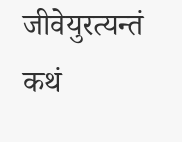जीवेयुरत्यन्तं कथं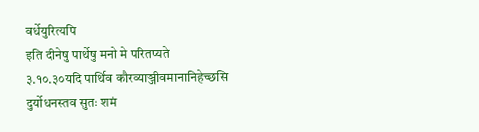वर्धेयुरित्यपि
इति दीनेषु पार्थेषु मनो मे परितप्यते
३.१०.३०यदि पार्थिव कौरव्याञ्जीवमानानिहेच्छसि
दुर्योधनस्तव सुतः शमं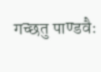गच्छतु पाण्डवैः